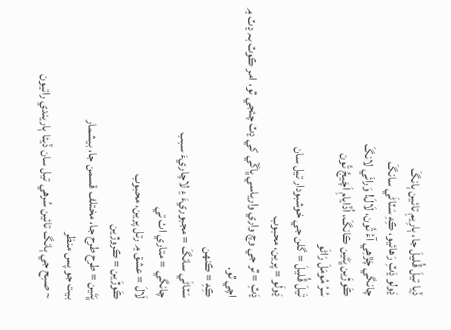ڏِيا تيلَ ڦُليلَ جا، ٻارِيمِ تائين ٻانگَ
ڍَولو ڍَٽِ رَهائيو، ڪِهِ سَٽاڻَي سانگَ
چانگي چَڙهِي آءُ تُون، لَالَ! وَرائَي لانگَ
ڪَوڙَين ڀَتَين ڪانگَ، اُڏايامِ اَچَيجُ تُون
سُرُ مُومَلَ رَاڻَو
تَيلَ ڦُليلَ = گلن جي خوشبودار تيل سان
ڍَولَو = پرين، محبوب
ڍَٽِ = ٿر جي وچ واري وارياسي ڀاڱي کي ڍٽ چئجي ٿو، امر ڪوٽ بہ ڍٽ ۾ اچي ٿو.
ڪِهِ = ڪنهن
سَٽاڻَي سانگَ = مجبوريءَ ۽ لاچاريءَ سبب
چانگي = متاري اٺ تي
لَالَ = عشق ۾ رتل پرين، محبوب
ڪَوڙَين = ڪروڙين
ڀَتَين = طرح طرح جا، مختلف قسمن جا، بيشمار
بيت جو پس منظر
~ صبح جي ٻانگ تائين سُرهي تيل سان ڏيئا ٻاريندي راتيون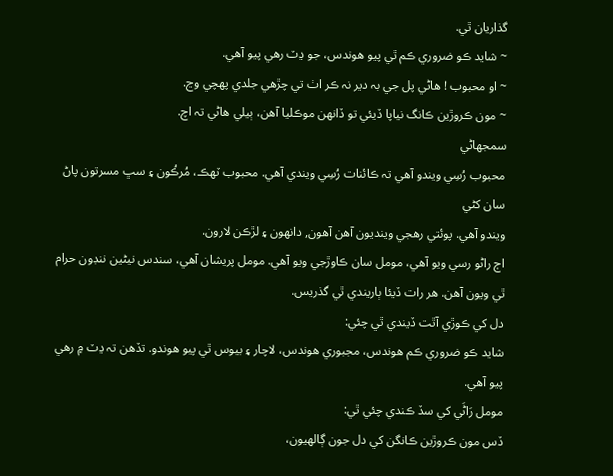گذاريان ٿي.
~ شايد ڪو ضروري ڪم ٿي پيو هوندس، جو ڍٽ رهي پيو آهي.
~ او محبوب ! هاڻي پل جي بہ دير نہ ڪر اٺ تي چڙهي جلدي پهچي وڃ.
~ مون ڪروڙين ڪانگ نياپا ڏيئي تو ڏانهن موڪليا آهن، ٻيلي هاڻي تہ اچ.
سمجهاڻي
محبوب رُسِي ويندو آهي تہ ڪائنات رُسِي ويندي آهي. محبوب ٽهڪ، مُرڪُون ۽ سڀ مسرتون پاڻ سان کڻي
ويندو آهي. پوئتي رهجي وينديون آهن آهون, دانهون ۽ لڙڪن لارون.
اڄ راڻو رسي ويو آهي، مومل سان ڪاوڙجي ويو آهي. مومل پريشان آهي، سندس نيڻين ننڊون حرام ٿي ويون آهن. هر رات ڏيئا ٻاريندي ٿي گذريس.
دل کي ڪوڙي آٿت ڏيندي ٿي چئي:
شايد ڪو ضروري ڪم هوندس، مجبوري هوندس، لاچار ۽ بيوس ٿي پيو هوندو. تڏهن تہ ڍٽ ۾ رهي پيو آهي.
مومل رَاڻَي کي سڏ ڪندي چئي ٿي:
ڏس مون ڪروڙين ڪانگن کي دل جون ڳالهيون،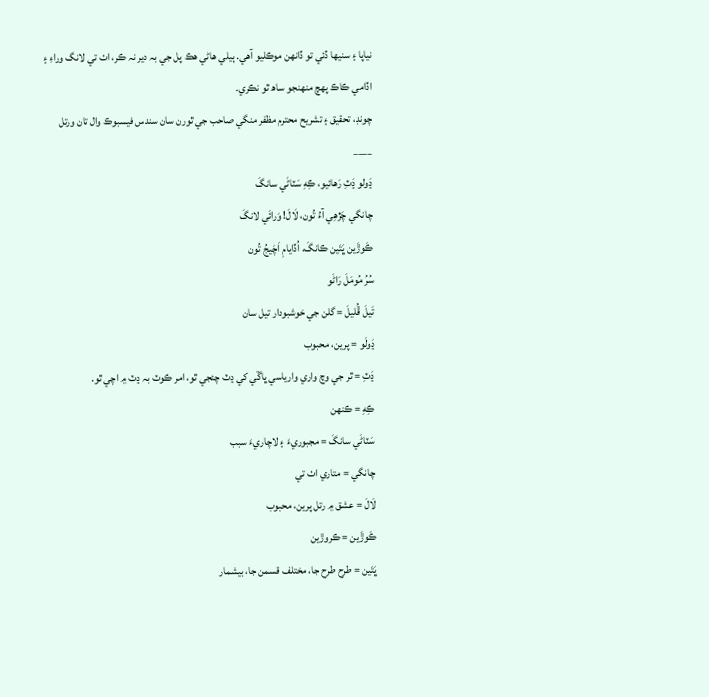نياپا ۽ سنيها ڏئي تو ڏانهن موڪليو آهي. ٻيلي هاڻي هڪ پل جي بہ دير نہ ڪر، اٺ تي لانگ وراءِ ۽ اڏامي ڪاڪ پهچ منهنجو ساھ ٿو نڪري.
چونڊ، تحقيق ۽ تشريح محترم مظفر منگي صاحب جي ٿورن سان سندس فيسبوڪ وال تان ورتل
____
ڍَولو ڍَٽِ رَهائيو، ڪِهِ سَٽاڻَي سانگَ
چانگي چَڙهِي آءُ تُون، لَالَ! وَرائَي لانگَ
ڪَوڙَين ڀَتَين ڪانگَ، اُڏايامِ اَچَيجُ تُون
سُرُ مُومَلَ رَاڻَو
تَيلَ ڦُليلَ = گلن جي خوشبودار تيل سان
ڍَولَو = پرين، محبوب
ڍَٽِ = ٿر جي وچ واري وارياسي ڀاڱي کي ڍٽ چئجي ٿو، امر ڪوٽ بہ ڍٽ ۾ اچي ٿو.
ڪِهِ = ڪنهن
سَٽاڻَي سانگَ = مجبوريءَ ۽ لاچاريءَ سبب
چانگي = متاري اٺ تي
لَالَ = عشق ۾ رتل پرين، محبوب
ڪَوڙَين = ڪروڙين
ڀَتَين = طرح طرح جا، مختلف قسمن جا، بيشمار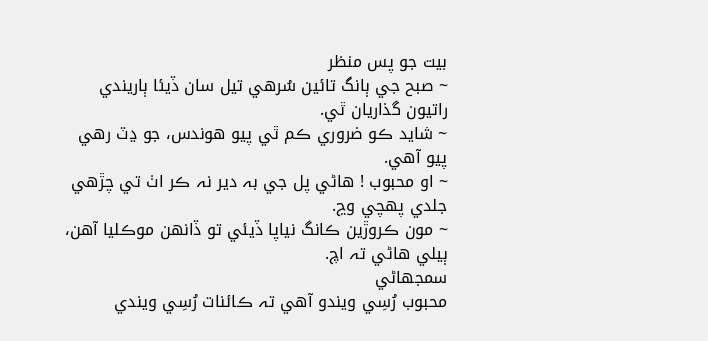بيت جو پس منظر
~ صبح جي ٻانگ تائين سُرهي تيل سان ڏيئا ٻاريندي راتيون گذاريان ٿي.
~ شايد ڪو ضروري ڪم ٿي پيو هوندس، جو ڍٽ رهي پيو آهي.
~ او محبوب ! هاڻي پل جي بہ دير نہ ڪر اٺ تي چڙهي جلدي پهچي وڃ.
~ مون ڪروڙين ڪانگ نياپا ڏيئي تو ڏانهن موڪليا آهن، ٻيلي هاڻي تہ اچ.
سمجهاڻي
محبوب رُسِي ويندو آهي تہ ڪائنات رُسِي ويندي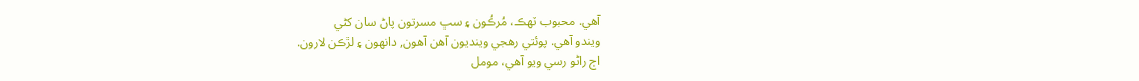آهي. محبوب ٽهڪ، مُرڪُون ۽ سڀ مسرتون پاڻ سان کڻي
ويندو آهي. پوئتي رهجي وينديون آهن آهون, دانهون ۽ لڙڪن لارون.
اڄ راڻو رسي ويو آهي، مومل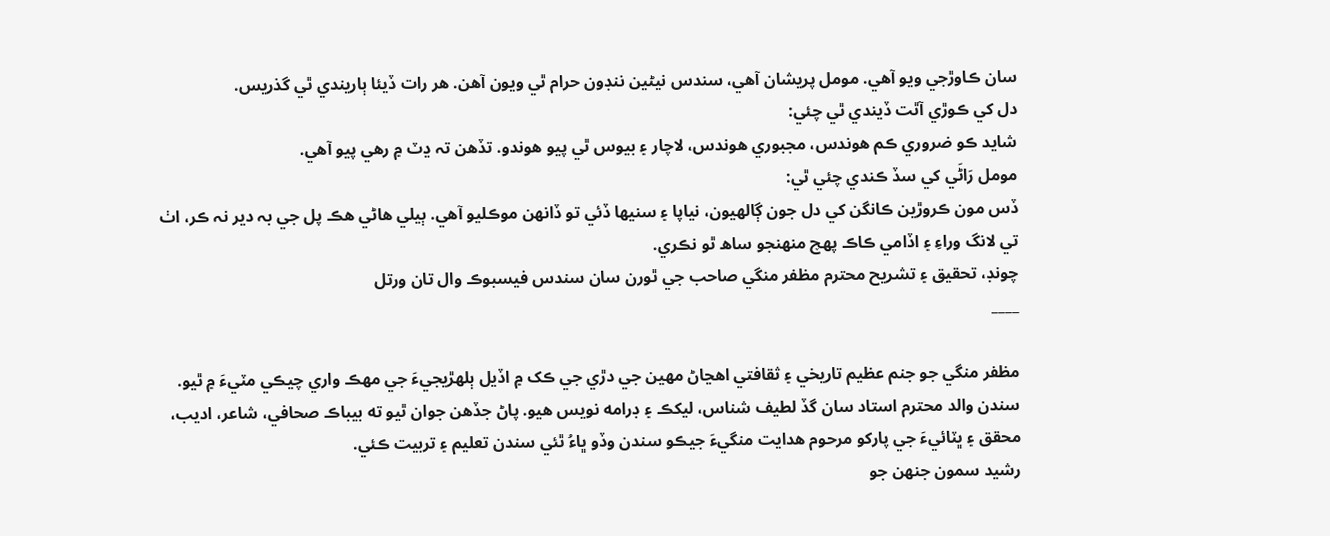سان ڪاوڙجي ويو آهي. مومل پريشان آهي، سندس نيڻين ننڊون حرام ٿي ويون آهن. هر رات ڏيئا ٻاريندي ٿي گذريس.
دل کي ڪوڙي آٿت ڏيندي ٿي چئي:
شايد ڪو ضروري ڪم هوندس، مجبوري هوندس، لاچار ۽ بيوس ٿي پيو هوندو. تڏهن تہ ڍٽ ۾ رهي پيو آهي.
مومل رَاڻَي کي سڏ ڪندي چئي ٿي:
ڏس مون ڪروڙين ڪانگن کي دل جون ڳالهيون، نياپا ۽ سنيها ڏئي تو ڏانهن موڪليو آهي. ٻيلي هاڻي هڪ پل جي بہ دير نہ ڪر، اٺ تي لانگ وراءِ ۽ اڏامي ڪاڪ پهچ منهنجو ساھ ٿو نڪري.
چونڊ، تحقيق ۽ تشريح محترم مظفر منگي صاحب جي ٿورن سان سندس فيسبوڪ وال تان ورتل
____

مظفر منگي جو جنم عظيم تاريخي ۽ ثقافتي اهڃاڻ مهين جي دڙي جي ڪک ۾ اڏيل ٻلهڙيجيءَ جي مهڪ واري چيڪي مٽيءَ ۾ ٿيو. سندن والد محترم استاد سان گڏ لطيف شناس، ليکڪ ۽ ڊرامه نويس هيو. پاڻ جڏهن جوان ٿيو ته بيباڪ صحافي، شاعر، اديب، محقق ۽ ڀٽائيءَ جي پارکو مرحوم هدايت منگيءَ جيڪو سندن وڏو ڀاءُ ٿئي سندن تعليم ۽ تربيت ڪئي.
رشيد سمون جنهن جو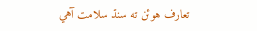تعارف هوئن ته سنڌ سلامت آهي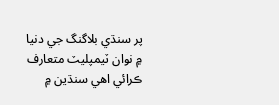پر سنڌي بلاگنگ جي دنيا ۾ نوان ٽيمپليٽ متعارف ڪرائي اهي سنڌين ۾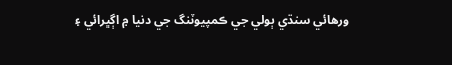ورهائي سنڌي ٻولي جي ڪمپيوٽنگ جي دنيا ۾ اڳڀرائي ۽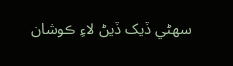سهڻي ڏيک ڏيڻ لاءِ ڪوشان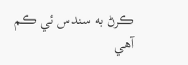ڪرڻ به سندس ئي ڪم آهي